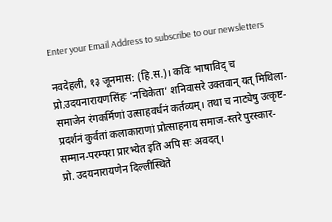Enter your Email Address to subscribe to our newsletters

नवदेहली, १३ जूनमास: (हि.स.)। कविः भाषाविद् च प्रो.उदयनारायणसिंहः ‘नचिकेता’ शनिवासरे उक्तवान् यत् मिथिला-समाजेन रंगकर्मिणां उत्साहवर्धनं कर्तव्यम्। तथा च नाट्येषु उत्कृष्ट-प्रदर्शनं कुर्वतां कलाकाराणां प्रोत्साहनाय समाज-स्तरे पुरस्कार-सम्मान-परम्परा प्रारभ्येत इति अपि सः अवदत्।
प्रो. उदयनारायणेन दिल्लीस्थिते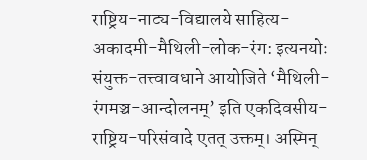राष्ट्रिय-नाट्य-विद्यालये साहित्य-अकादमी-मैथिली-लोक-रंग: इत्यनयोः संयुक्त-तत्त्वावधाने आयोजिते ‘मैथिली-रंगमञ्च-आन्दोलनम्’ इति एकदिवसीय-राष्ट्रिय-परिसंवादे एतत् उक्तम्। अस्मिन्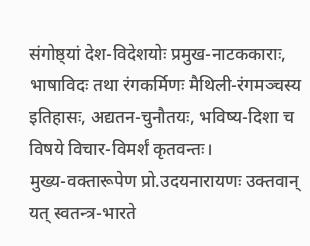संगोष्ठ्यां देश-विदेशयोः प्रमुख-नाटककाराः, भाषाविदः तथा रंगकर्मिणः मैथिली-रंगमञ्चस्य इतिहासः, अद्यतन-चुनौतयः, भविष्य-दिशा च विषये विचार-विमर्शं कृतवन्तः।
मुख्य-वक्तारूपेण प्रो.उदयनारायणः उक्तवान् यत् स्वतन्त्र-भारते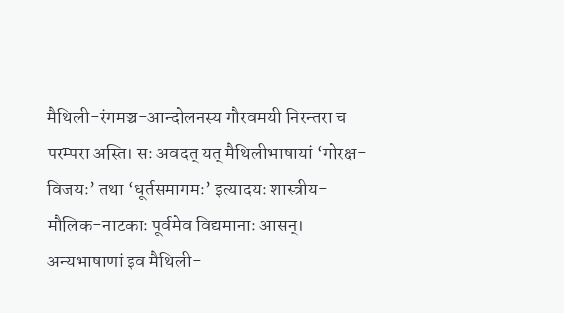मैथिली-रंगमञ्च-आन्दोलनस्य गौरवमयी निरन्तरा च परम्परा अस्ति। सः अवदत् यत् मैथिलीभाषायां ‘गोरक्ष-विजयः’ तथा ‘धूर्तसमागमः’ इत्यादयः शास्त्रीय-मौलिक-नाटकाः पूर्वमेव विद्यमानाः आसन्। अन्यभाषाणां इव मैथिली-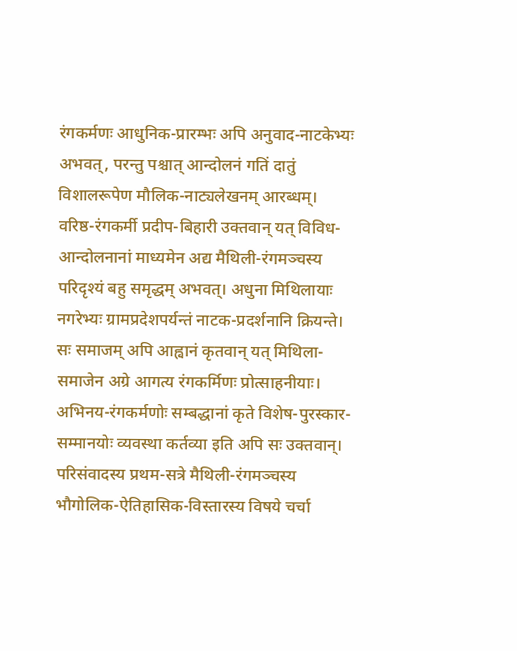रंगकर्मणः आधुनिक-प्रारम्भः अपि अनुवाद-नाटकेभ्यः अभवत्, परन्तु पश्चात् आन्दोलनं गतिं दातुं विशालरूपेण मौलिक-नाट्यलेखनम् आरब्धम्।
वरिष्ठ-रंगकर्मी प्रदीप-बिहारी उक्तवान् यत् विविध-आन्दोलनानां माध्यमेन अद्य मैथिली-रंगमञ्चस्य परिदृश्यं बहु समृद्धम् अभवत्। अधुना मिथिलायाः नगरेभ्यः ग्रामप्रदेशपर्यन्तं नाटक-प्रदर्शनानि क्रियन्ते। सः समाजम् अपि आह्वानं कृतवान् यत् मिथिला-समाजेन अग्रे आगत्य रंगकर्मिणः प्रोत्साहनीयाः। अभिनय-रंगकर्मणोः सम्बद्धानां कृते विशेष-पुरस्कार-सम्मानयोः व्यवस्था कर्तव्या इति अपि सः उक्तवान्।
परिसंवादस्य प्रथम-सत्रे मैथिली-रंगमञ्चस्य भौगोलिक-ऐतिहासिक-विस्तारस्य विषये चर्चा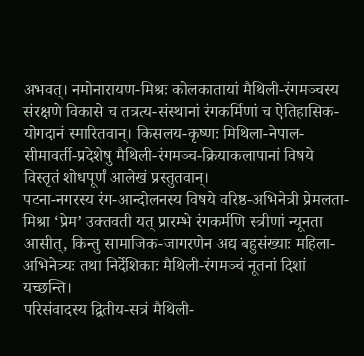अभवत्। नमोनारायण-मिश्रः कोलकातायां मैथिली-रंगमञ्चस्य संरक्षणे विकासे च तत्रत्य-संस्थानां रंगकर्मिणां च ऐतिहासिक-योगदानं स्मारितवान्। किसलय-कृष्णः मिथिला-नेपाल-सीमावर्ती-प्रदेशेषु मैथिली-रंगमञ्च-क्रियाकलापानां विषये विस्तृतं शोधपूर्णं आलेखं प्रस्तुतवान्।
पटना-नगरस्य रंग-आन्दोलनस्य विषये वरिष्ठ-अभिनेत्री प्रेमलता-मिश्रा ‘प्रेम’ उक्तवती यत् प्रारम्भे रंगकर्मणि स्त्रीणां न्यूनता आसीत्, किन्तु सामाजिक-जागरणेन अद्य बहुसंख्याः महिला-अभिनेत्र्यः तथा निर्देशिकाः मैथिली-रंगमञ्चं नूतनां दिशां यच्छन्ति।
परिसंवादस्य द्वितीय-सत्रं मैथिली-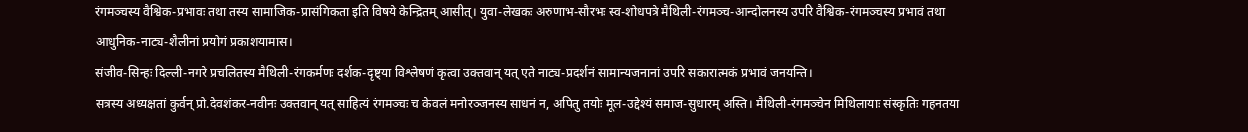रंगमञ्चस्य वैश्विक-प्रभावः तथा तस्य सामाजिक-प्रासंगिकता इति विषये केन्द्रितम् आसीत्। युवा-लेखकः अरुणाभ-सौरभः स्व-शोधपत्रे मैथिली-रंगमञ्च-आन्दोलनस्य उपरि वैश्विक-रंगमञ्चस्य प्रभावं तथा आधुनिक-नाट्य-शैलीनां प्रयोगं प्रकाशयामास।
संजीव-सिन्हः दिल्ली-नगरे प्रचलितस्य मैथिली-रंगकर्मणः दर्शक-दृष्ट्या विश्लेषणं कृत्वा उक्तवान् यत् एते नाट्य-प्रदर्शनं सामान्यजनानां उपरि सकारात्मकं प्रभावं जनयन्ति।
सत्रस्य अध्यक्षतां कुर्वन् प्रो.देवशंकर-नवीनः उक्तवान् यत् साहित्यं रंगमञ्चः च केवलं मनोरञ्जनस्य साधनं न, अपितु तयोः मूल-उद्देश्यं समाज-सुधारम् अस्ति। मैथिली-रंगमञ्चेन मिथिलायाः संस्कृतिः गहनतया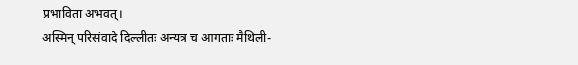प्रभाविता अभवत्।
अस्मिन् परिसंवादे दिल्लीतः अन्यत्र च आगताः मैथिली-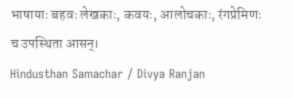भाषायाः बहवः लेखकाः, कवयः, आलोचकाः, रंगप्रेमिणः च उपस्थिता आसन्।
Hindusthan Samachar / Divya Ranjan